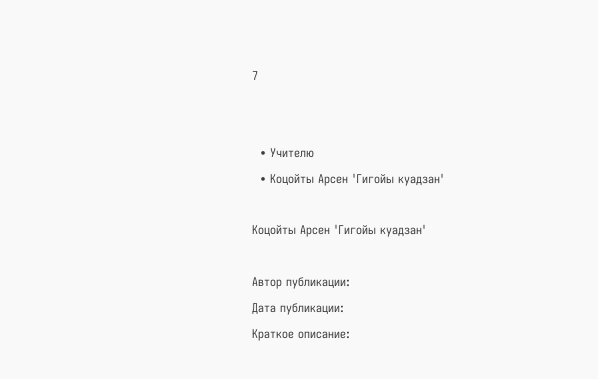7


  • Учителю
  • Коцойты Арсен 'Гигойы куадзан'

Коцойты Арсен 'Гигойы куадзан'

Автор публикации:
Дата публикации:
Краткое описание: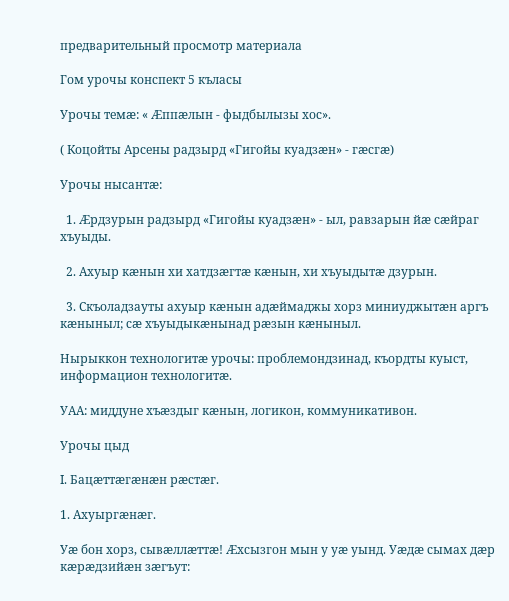предварительный просмотр материала

Гом урочы конспект 5 къласы

Урочы темӕ: « Ӕппӕлын - фыдбылызы хос».

( Коцойты Арсены радзырд «Гигойы куадзӕн» - гӕсгӕ)

Урочы нысантӕ:

  1. Ӕрдзурын радзырд «Гигойы куадзӕн» - ыл, равзарын йӕ сӕйраг хъуыды.

  2. Ахуыр кӕнын хи хатдзӕгтӕ кӕнын, хи хъуыдытӕ дзурын.

  3. Скъоладзауты ахуыр кӕнын адӕймаджы хорз миниуджытӕн аргъ кӕныныл; сӕ хъуыдыкӕнынад рӕзын кӕныныл.

Нырыккон технологитӕ урочы: проблемондзинад, къордты куыст, информацион технологитӕ.

УАА: миддуне хъӕздыг кӕнын, логикон, коммуникативон.

Урочы цыд

Ӏ. Бацӕттӕгӕнӕн рӕстӕг.

1. Ахуыргӕнӕг.

Уӕ бон хорз, сывӕллӕттӕ! Ӕхсызгон мын у уӕ уынд. Уӕдӕ сымах дӕр кӕрӕдзийӕн зӕгъут: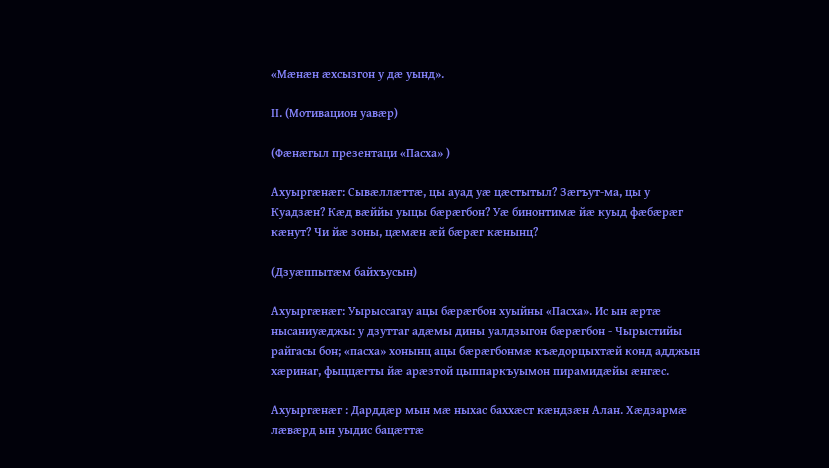«Мӕнӕн ӕхсызгон у дӕ уынд».

ӀӀ. (Мотивацион уавӕр)

(Фӕнӕгыл презентаци «Пасха» )

Ахуыргӕнӕг: Сывӕллӕттӕ, цы ауад уӕ цӕстытыл? Зӕгъут-ма, цы у Куадзӕн? Кӕд вӕййы уыцы бӕрӕгбон? Уӕ бинонтимӕ йӕ куыд фӕбӕрӕг кӕнут? Чи йӕ зоны, цӕмӕн ӕй бӕрӕг кӕнынц?

(Дзуӕппытӕм байхъусын)

Ахуыргӕнӕг: Уырыссагау ацы бӕрӕгбон хуыйны «Пасха». Ис ын ӕртӕ нысаниуӕджы: у дзуттаг адӕмы дины уалдзыгон бӕрӕгбон - Чырыстийы райгасы бон; «пасха» хонынц ацы бӕрӕгбонмӕ къӕдорцыхтӕй конд адджын хӕринаг, фыццӕгты йӕ арӕзтой цыппаркъуымон пирамидӕйы ӕнгӕс.

Ахуыргӕнӕг : Дарддӕр мын мӕ ныхас баххӕст кӕндзӕн Алан. Хӕдзармӕ лӕвӕрд ын уыдис бацӕттӕ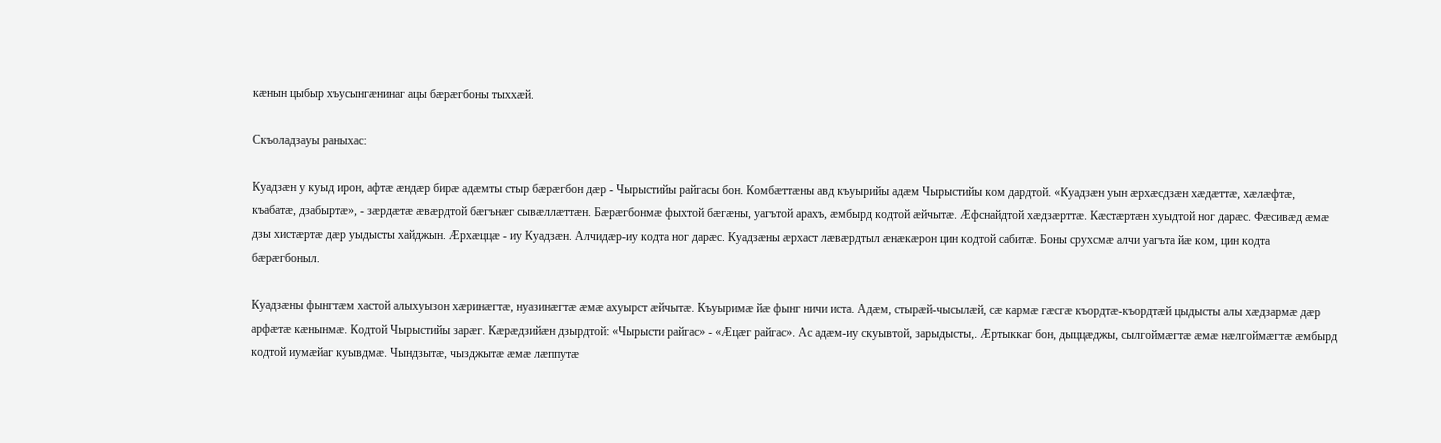кӕнын цыбыр хъусынгӕнинаг ацы бӕрӕгбоны тыххӕй.

Скъоладзауы раныхас:

Куадзӕн у куыд ирон, афтӕ ӕндӕр бирӕ адӕмты стыр бӕрӕгбон дӕр - Чырыстийы райгасы бон. Комбӕттӕны авд къуырийы адӕм Чырыстийы ком дардтой. «Куадзӕн уын ӕрхӕсдзӕн хӕдӕттӕ, хӕлӕфтӕ, къабатӕ, дзабыртӕ», - зӕрдӕтӕ ӕвӕрдтой бӕгънӕг сывӕллӕттӕн. Бӕрӕгбонмӕ фыхтой бӕгӕны, уагътой арахъ, ӕмбырд кодтой ӕйчытӕ. Ӕфснайдтой хӕдзӕрттӕ. Кӕстӕртӕн хуыдтой ног дарӕс. Фӕсивӕд ӕмӕ дзы хистӕртӕ дӕр уыдысты хайджын. Ӕрхӕццӕ - иу Куадзӕн. Алчидӕр-иу кодта ног дарӕс. Куадзӕны ӕрхаст лӕвӕрдтыл ӕнӕкӕрон цин кодтой сабитӕ. Боны срухсмӕ алчи уагъта йӕ ком, цин кодта бӕрӕгбоныл.

Куадзӕны фынгтӕм хастой алыхуызон хӕринӕгтӕ, нуазинӕгтӕ ӕмӕ ахуырст ӕйчытӕ. Къуыримӕ йӕ фынг ничи иста. Адӕм, стырӕй-чысылӕй, сӕ кармӕ гӕсгӕ къордтӕ-къордтӕй цыдысты алы хӕдзармӕ дӕр арфӕтӕ кӕнынмӕ. Кодтой Чырыстийы зарӕг. Кӕрӕдзийӕн дзырдтой: «Чырысти райгас» - «Ӕцӕг райгас». Ас адӕм-иу скуывтой, зарыдысты,. Ӕртыккаг бон, дыццӕджы, сылгоймӕгтӕ ӕмӕ нӕлгоймӕгтӕ ӕмбырд кодтой иумӕйаг куывдмӕ. Чындзытӕ, чызджытӕ ӕмӕ лӕппутӕ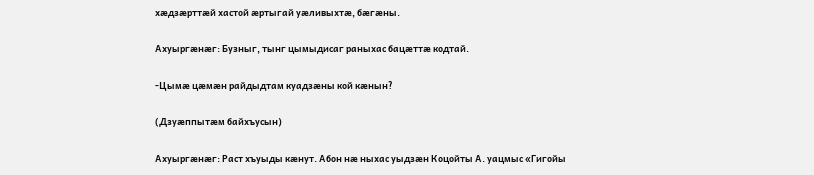хӕдзӕрттӕй хастой ӕртыгай уӕливыхтӕ, бӕгӕны.

Ахуыргӕнӕг: Бузныг, тынг цымыдисаг раныхас бацӕттӕ кодтай.

-Цымӕ цӕмӕн райдыдтам куадзӕны кой кӕнын?

(Дзуӕппытӕм байхъусын)

Ахуыргӕнӕг: Раст хъуыды кӕнут. Абон нӕ ныхас уыдзӕн Коцойты А. уацмыс «Гигойы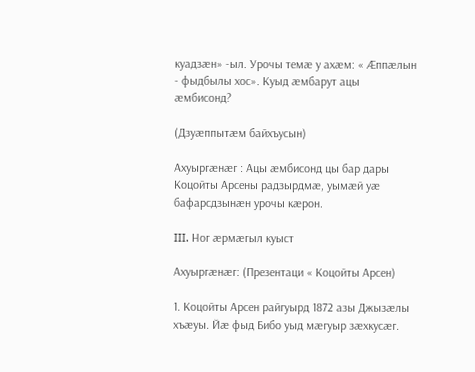куадзӕн» -ыл. Урочы темӕ у ахӕм: « Ӕппӕлын - фыдбылы хос». Куыд ӕмбарут ацы ӕмбисонд?

(Дзуӕппытӕм байхъусын)

Ахуыргӕнӕг : Ацы ӕмбисонд цы бар дары Коцойты Арсены радзырдмӕ, уымӕй уӕ бафарсдзынӕн урочы кӕрон.

III. Ног ӕрмӕгыл куыст

Ахуыргӕнӕг: (Презентаци « Коцойты Арсен)

1. Коцойты Арсен райгуырд 1872 азы Джызӕлы хъӕуы. Йӕ фыд Бибо уыд мӕгуыр зӕхкусӕг.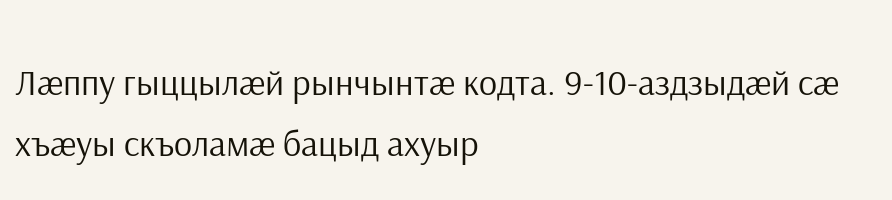Лӕппу гыццылӕй рынчынтӕ кодта. 9-10-аздзыдӕй сӕ хъӕуы скъоламӕ бацыд ахуыр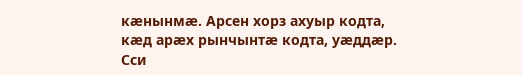кӕнынмӕ. Арсен хорз ахуыр кодта, кӕд арӕх рынчынтӕ кодта, уӕддӕр. Сси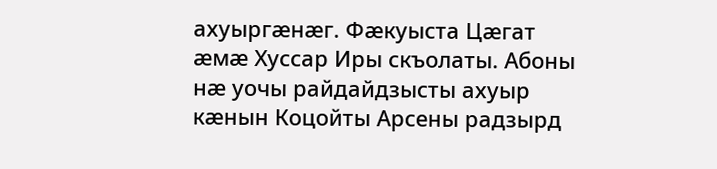ахуыргӕнӕг. Фӕкуыста Цӕгат ӕмӕ Хуссар Иры скъолаты. Абоны нӕ уочы райдайдзысты ахуыр кӕнын Коцойты Арсены радзырд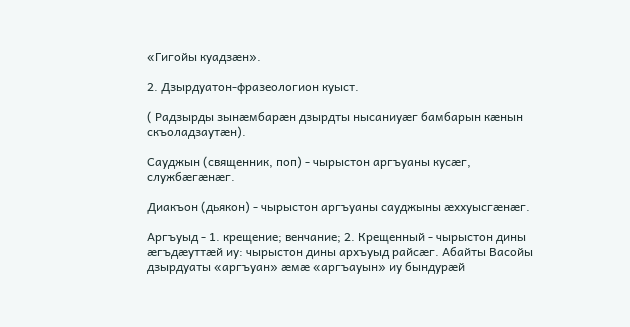«Гигойы куадзӕн».

2. Дзырдуатон-фразеологион куыст.

( Радзырды зынӕмбарӕн дзырдты нысаниуӕг бамбарын кӕнын скъоладзаутӕн).

Сауджын (священник, поп) - чырыстон аргъуаны кусӕг, службӕгӕнӕг.

Диакъон (дьякон) - чырыстон аргъуаны сауджыны ӕххуысгӕнӕг.

Аргъуыд - 1. крещение; венчание; 2. Крещенный - чырыстон дины ӕгъдӕуттӕй иу: чырыстон дины архъуыд райсӕг. Абайты Васойы дзырдуаты «аргъуан» ӕмӕ «аргъауын» иу бындурӕй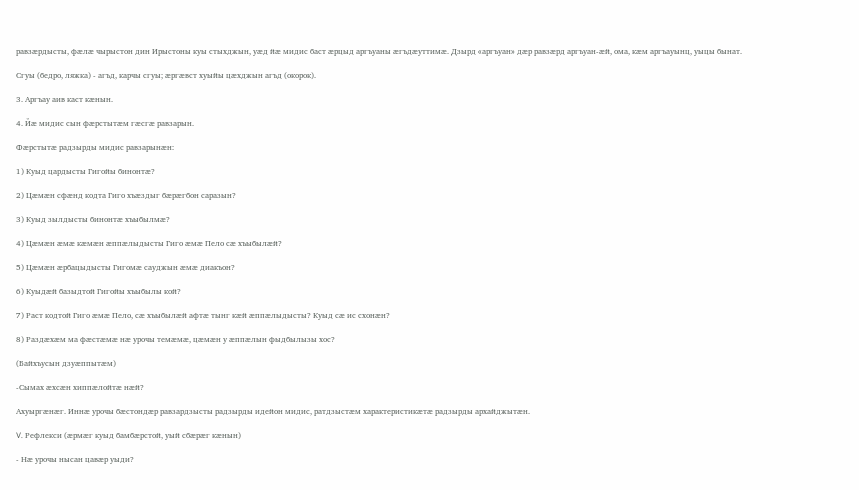равзӕрдысты, фӕлӕ чырыстон дин Ирыстоны куы стыхджын, уӕд йӕ мидис баст ӕрцыд аргъуаны ӕгъдӕуттимӕ. Дзырд «аргъуан» дӕр равзӕрд аргъуан-ӕй, ома, кӕм аргъауынц, уыцы бынат.

Сгуы (бедро, ляжка) - агъд, карчы сгуы; ӕргӕвст хуыйы цӕхджын агъд (окорок).

3. Аргъау аив каст кӕнын.

4. Йӕ мидис сын фӕрстытӕм гӕсгӕ равзарын.

Фӕрстытӕ радзырды мидис равзарынӕн:

1) Куыд цардысты Гигойы бинонтӕ?

2) Цӕмӕн сфӕнд кодта Гиго хъӕздыг бӕрӕгбон саразын?

3) Куыд зылдысты бинонтӕ хъыбылмӕ?

4) Цӕмӕн ӕмӕ кӕмӕн ӕппӕлыдысты Гиго ӕмӕ Пело сӕ хъыбылӕй?

5) Цӕмӕн ӕрбацыдысты Гигомӕ сауджын ӕмӕ диакъон?

6) Куыдӕй базыдтой Гигойы хъыбылы кой?

7) Раст кодтой Гиго ӕмӕ Пело, сӕ хъыбылӕй афтӕ тынг кӕй ӕппӕлыдысты? Куыд сӕ ис схонӕн?

8) Раздӕхӕм ма фӕстӕмӕ нӕ урочы темӕмӕ, цӕмӕн у ӕппӕлын фыдбылызы хос?

(Байхъусын дзуӕппытӕм)

-Сымах ӕхсӕн хиппӕлойтӕ нӕй?

Ахуыргӕнӕг. Иннӕ урочы бӕстондӕр равзардзысты радзырды идейон мидис, ратдзыстӕм характеристикӕтӕ радзырды архайджытӕн.

V. Рефлекси (ӕрмӕг куыд бамбӕрстой, уый сбӕрӕг кӕнын)

- Нӕ урочы нысан цавӕр уыди?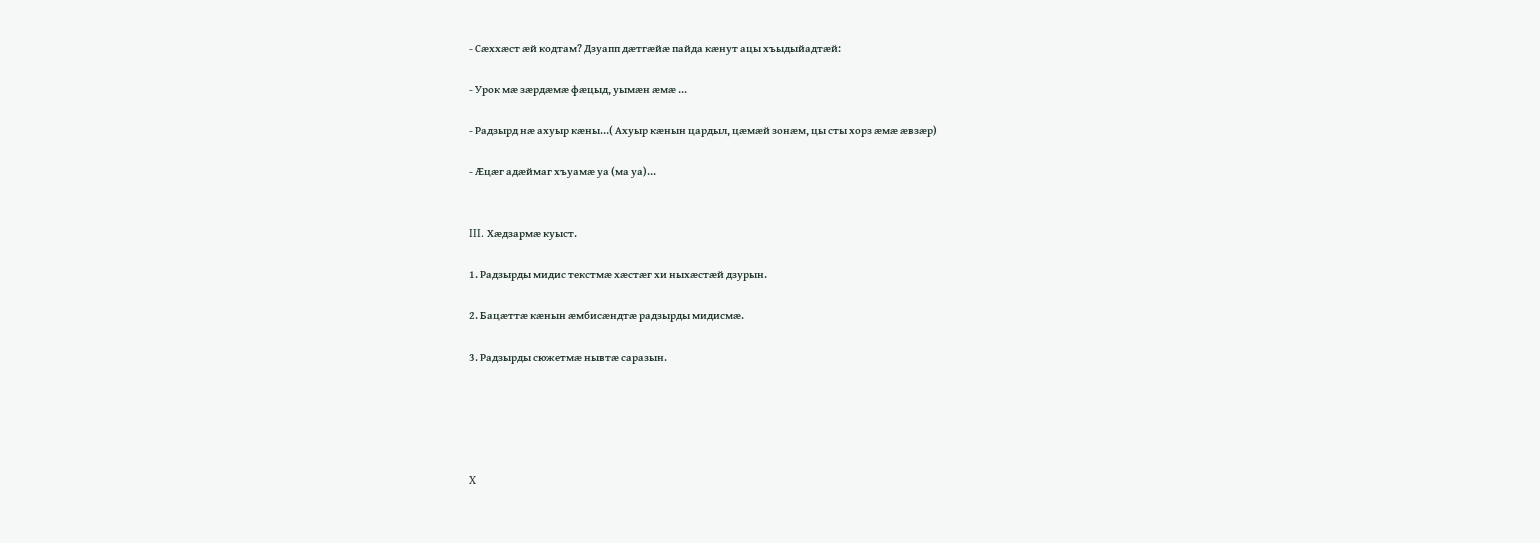- Сӕххӕст ӕй кодтам? Дзуапп дӕтгӕйӕ пайда кӕнут ацы хъыдыйадтӕй:

- Урок мæ зæрдæмæ фæцыд, уымæн æмæ …

- Радзырд нӕ ахуыр кӕны…( Ахуыр кӕнын цардыл, цӕмӕй зонӕм, цы сты хорз ӕмӕ ӕвзӕр)

- Ӕцӕг адӕймаг хъуамӕ уа (ма уа)…


III. Хӕдзармӕ куыст.

1. Радзырды мидис текстмӕ хӕстӕг хи ныхӕстӕй дзурын.

2. Бацӕттӕ кӕнын ӕмбисӕндтӕ радзырды мидисмӕ.

3. Радзырды сюжетмӕ нывтӕ саразын.





X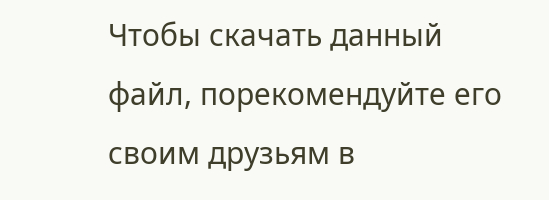Чтобы скачать данный файл, порекомендуйте его своим друзьям в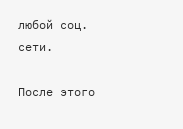любой соц. сети.

После этого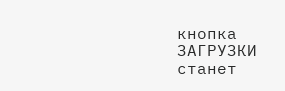кнопка ЗАГРУЗКИ станет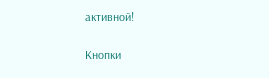активной!

Кнопки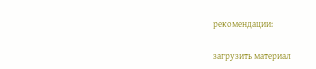рекомендации:

загрузить материал